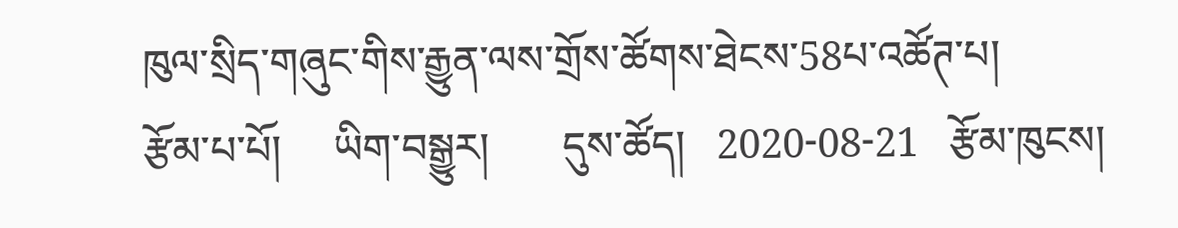ཁུལ་སྲིད་གཞུང་གིས་རྒྱུན་ལས་གྲོས་ཚོགས་ཐེངས་58པ་འཚོཊ་པ།
རྩོམ་པ་པོ།     ཡིག་བསྒྱུར།       དུས་ཚོད།   2020-08-21   རྩོམ་ཁུངས།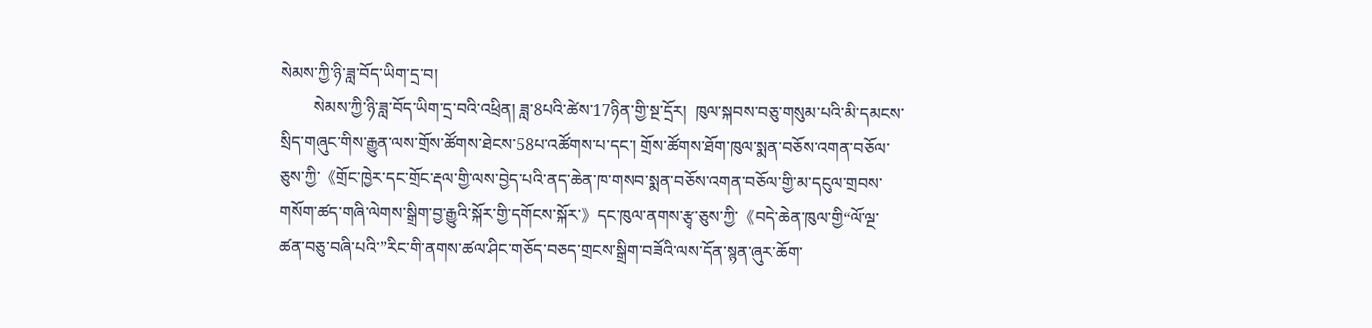སེམས་ཀྱི་ཉི་ཟླ་བོད་ཡིག་དྲ་བ།
        སེམས་ཀྱི་ཉི་ཟླ་བོད་ཡིག་དྲ་བའི་འཕྲིན། ཟླ་8པའི་ཚེས་17ཉིན་གྱི་སྔ་དྲོར།  ཁུལ་སྐབས་བཅུ་གསུམ་པའི་མི་དམངས་སྲིད་གཞུང་གིས་རྒྱུན་ལས་གྲོས་ཚོགས་ཐེངས་58པ་འཚོགས་པ་དང་། གྲོས་ཚོགས་ཐོག་ཁུལ་སྨན་བཅོས་འགན་བཅོལ་ཅུས་ཀྱི་《གྲོང་ཁྱེར་དང་གྲོང་རྡལ་གྱི་ལས་བྱེད་པའི་ནད་ཆེན་ཁ་གསབ་སྨན་བཅོས་འགན་བཅོལ་གྱི་མ་དངུལ་གྲབས་གསོག་ཚད་གཞི་ལེགས་སྒྲིག་བྱ་རྒྱུའི་སྐོར་གྱི་དགོངས་སྐོར་》དང་ཁུལ་ནགས་རྩྭ་ཅུས་ཀྱི་《བདེ་ཆེན་ཁུལ་གྱི“ལོ་ལྔ་ཚན་བཅུ་བཞི་པའི་”རིང་གི་ནགས་ཚལ་ཤིང་གཅོད་བཅད་གྲངས་སྒྲིག་བཟོའི་ལས་དོན་སྙན་ཞུར་ཆོག་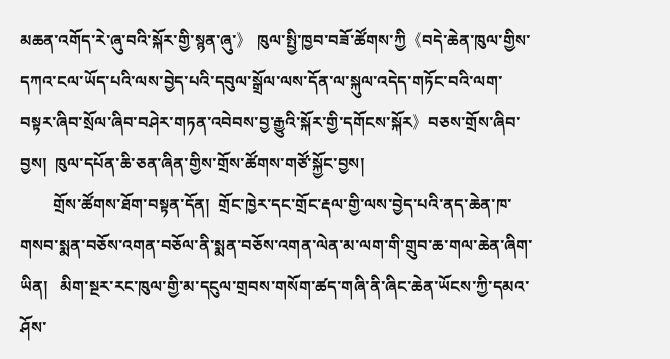མཆན་འགོད་རེ་ཞུ་བའི་སྐོར་གྱི་སྙན་ཞུ་》 ཁུལ་སྤྱི་ཁྱབ་བཟོ་ཚོགས་ཀྱི《བདེ་ཆེན་ཁུལ་གྱིས་དཀའ་ངལ་ཡོད་པའི་ལས་བྱེད་པའི་དབུལ་སྒྲོལ་ལས་དོན་ལ་སྐུལ་འདེད་གཏོང་བའི་ལག་བསྟར་ཞིབ་སྲོལ་ཞིབ་བཤེར་གཏན་འབེབས་བྱ་རྒྱུའི་སྐོར་གྱི་དགོངས་སྐོར》བཅས་གྲོས་ཞིབ་བྱས།  ཁུལ་དཔོན་ཆི་ཅན་ཞིན་གྱིས་གྲོས་ཚོགས་གཙོ་སྐྱོང་བྱས།
        གྲོས་ཚོགས་ཐོག་བསྟན་དོན།  གྲོང་ཁྱེར་དང་གྲོང་རྡལ་གྱི་ལས་བྱེད་པའི་ནད་ཆེན་ཁ་གསབ་སྨན་བཅོས་འགན་བཅོལ་ནི་སྨན་བཅོས་འགན་ལེན་མ་ལག་གི་གྲུབ་ཆ་གལ་ཆེན་ཞིག་ཡིན།   མིག་སྔར་རང་ཁུལ་གྱི་མ་དངུལ་གྲབས་གསོག་ཚད་གཞི་ནི་ཞིང་ཆེན་ཡོངས་ཀྱི་དམའ་ཤོས་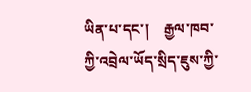ཡིན་པ་དང་།    རྒྱལ་ཁབ་ཀྱི་འབྲེལ་ཡོད་སྲིད་ཇུས་ཀྱི་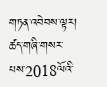གཏན་འབེབས་ལྟར།  ཚད་གཞི་གསར་པས་2018ལོའི་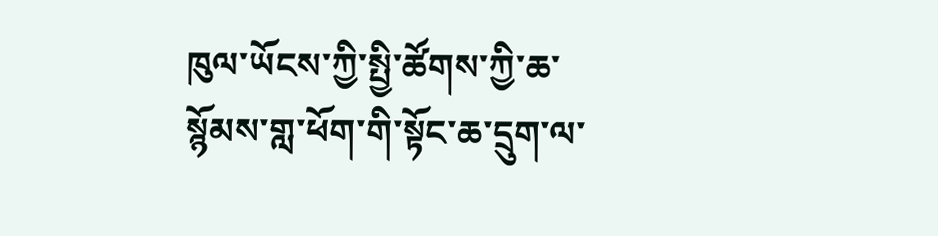ཁུལ་ཡོངས་ཀྱི་སྤྱི་ཚོགས་ཀྱི་ཆ་སྙོམས་གླ་ཕོག་གི་སྟོང་ཆ་དྲུག་ལ་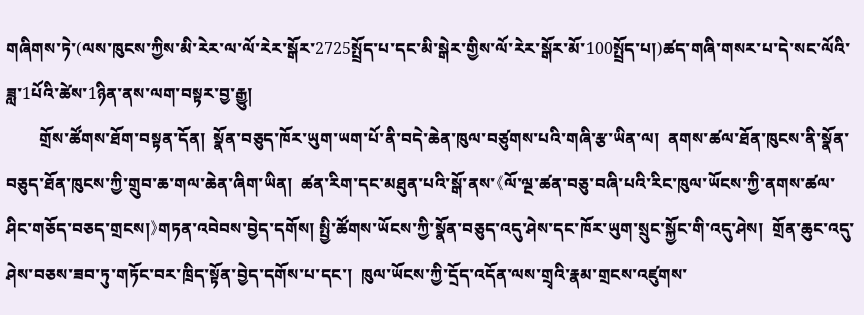གཞིགས་ཏེ་(ལས་ཁུངས་ཀྱིས་མི་རེར་ལ་ལོ་རེར་སྒོར་2725སྤྲོད་པ་དང་མི་སྒེར་གྱིས་ལོ་རེར་སྒོར་མོ་100སྤྲོད་པ།)ཚད་གཞི་གསར་པ་དེ་སང་ལོའི་ཟླ་1པོའི་ཚེས་1ཉིན་ནས་ལག་བསྟར་བྱ་རྒྱུ།
        གྲོས་ཚོགས་ཐོག་བསྟན་དོན།  སྣོན་བཅུད་ཁོར་ཡུག་ཡག་པོ་ནི་བདེ་ཆེན་ཁུལ་བཙུགས་པའི་གཞི་རྩ་ཡིན་ལ།  ནགས་ཚལ་ཐོན་ཁུངས་ནི་སྣོན་བཅུད་ཐོན་ཁུངས་ཀྱི་གྲུབ་ཆ་གལ་ཆེན་ཞིག་ཡིན།  ཚན་རིག་དང་མཐུན་པའི་སྒོ་ནས་《ལོ་ལྔ་ཚན་བཅུ་བཞི་པའི་རིང་ཁུལ་ཡོངས་ཀྱི་ནགས་ཚལ་ཤིང་གཅོད་བཅད་གྲངས།》གཏན་འབེབས་བྱེད་དགོས། སྤྱི་ཚོགས་ཡོངས་ཀྱི་སྣོན་བཅུད་འདུ་ཤེས་དང་ཁོར་ཡུག་སྲུང་སྐྱོང་གི་འདུ་ཤེས།  གྲོན་ཆུང་འདུ་ཤེས་བཅས་ཟབ་ཏུ་གཏོང་བར་ཁྲིད་སྟོན་བྱེད་དགོས་པ་དང་།  ཁུལ་ཡོངས་ཀྱི་དྲོད་འདོན་ལས་གྲྭའི་རྣམ་གྲངས་འཛུགས་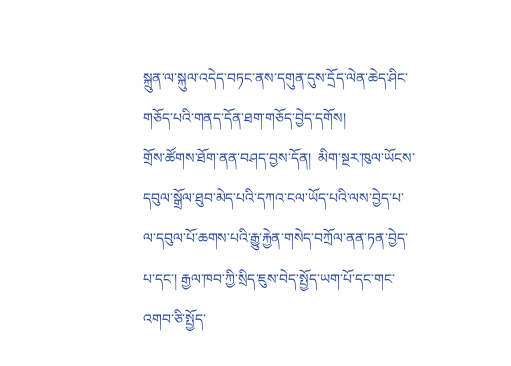སྐྲུན་ལ་སྐུལ་འདེད་བཏང་ནས་དགུན་དུས་དྲོད་ལེན་ཆེད་ཤིང་གཅོད་པའི་གནད་དོན་ཐག་གཅོད་བྱེད་དགོས།
གྲོས་ཚོགས་ཐོག་ནན་བཤད་བྱས་དོན།  མིག་སྔར་ཁུལ་ཡོངས་དབུལ་སྒྲོལ་ཐུབ་མེད་པའི་དཀའ་ངལ་ཡོད་པའི་ལས་བྱེད་པ་ལ་དབུལ་པོ་ཆགས་པའི་རྒྱུ་རྐྱེན་གསེད་བཀྲོལ་ནན་ཏན་བྱེད་པ་དང་། རྒྱལ་ཁབ་ཀྱི་སྲིད་ཇུས་བེད་སྤྱོད་ཡག་པོ་དང་གང་འགབ་ཅི་སྤྱོད་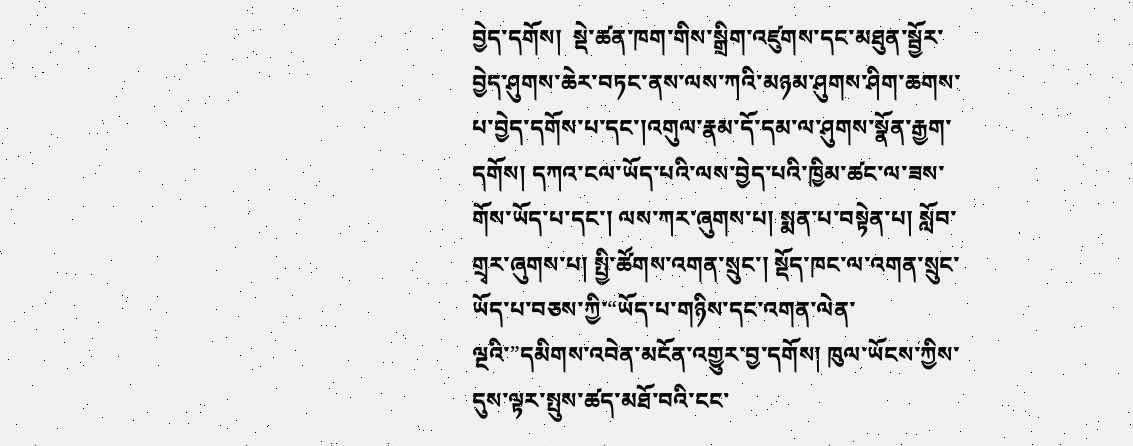བྱེད་དགོས།  སྡེ་ཚན་ཁག་གིས་སྒྲིག་འཛུགས་དང་མཐུན་སྦྱོར་བྱེད་ཤུགས་ཆེར་བཏང་ནས་ལས་ཀའི་མཉམ་ཤུགས་ཤིག་ཆགས་པ་བྱེད་དགོས་པ་དང་།འགུལ་རྣམ་དོ་དམ་ལ་ཤུགས་སྣོན་རྒྱག་དགོས། དཀའ་ངལ་ཡོད་པའི་ལས་བྱེད་པའི་ཁྱིམ་ཚང་ལ་ཟས་གོས་ཡོད་པ་དང་། ལས་ཀར་ཞུགས་པ། སྨན་པ་བསྟེན་པ། སློབ་གྲྭར་ཞུགས་པ། སྤྱི་ཚོགས་འགན་སྲུང་། སྡོད་ཁང་ལ་འགན་སྲུང་ཡོད་པ་བཅས་ཀྱི་“ཡོད་པ་གཉིས་དང་འགན་ལེན་ལྔའི་”དམིགས་འབེན་མངོན་འགྱུར་བྱ་དགོས། ཁུལ་ཡོངས་ཀྱིས་དུས་ལྟར་སྤུས་ཚད་མཐོ་བའི་ངང་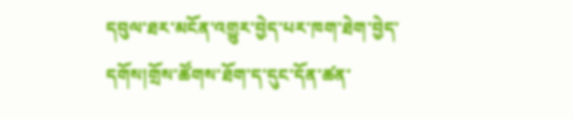དབུལ་ཐར་མངོན་འགྱུར་བྱེད་པར་ཁག་ཐེག་བྱེད་དགོས།གྲོས་ཚོགས་ཐོག་ད་དུང་དོན་ཚན་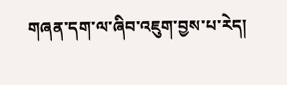གཞན་དག་ལ་ཞིབ་འཇུག་བྱས་པ་རེད།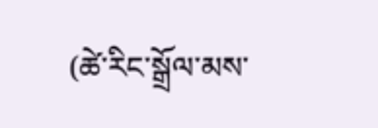(ཚེ་རིང་སྒྲོལ་མས་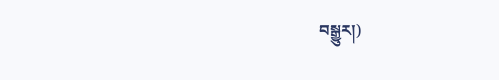བསྒྱུར།)